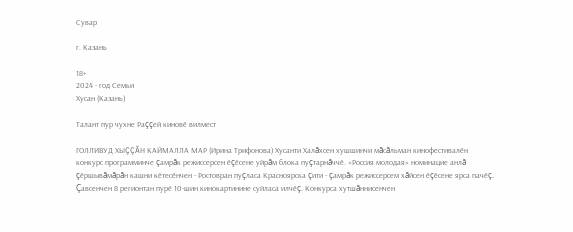Сувар

г. Казань

18+
2024 - год Семьи
Хусан (Казань)

Талант пур чухне Раççей киновӗ вилмест

ГОЛЛИВУД ХЫÇÇĂН КАЙМАЛЛА МАР (Ирина Трифонова) Хусанти Халăхсен хушшинчи мăсăльман кинофестивалӗн конкурс программинче çамрăк режиссерсен ӗçӗсене уйрăм блока пуçтарнăччӗ. «Россия молодая» номинацие анлă çӗршывăмăрăн кашни кӗтесӗнчен - Ростовран пуçласа Красноярска çити - çамрăк режиссерсем хăйсен ӗçӗсене ярса пачӗç. Çавсенчен 8 регионтан пурӗ 10-шин кинокартинине суйласа илчӗç. Конкурса хутшăннисенчен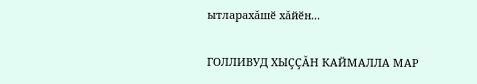ытларахăшӗ хăйӗн...

ГОЛЛИВУД ХЫÇÇĂН КАЙМАЛЛА МАР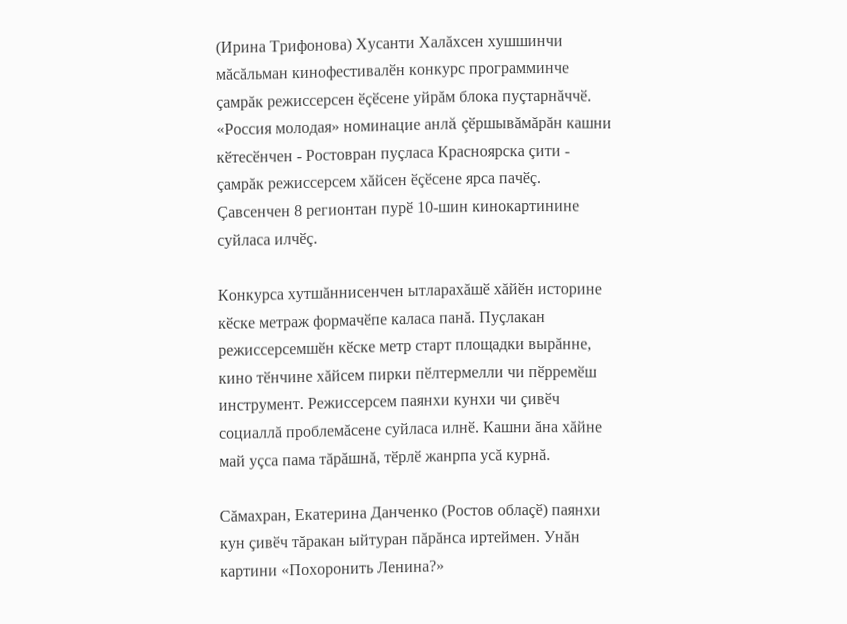(Ирина Трифонова) Хусанти Халăхсен хушшинчи мăсăльман кинофестивалӗн конкурс программинче çамрăк режиссерсен ӗçӗсене уйрăм блока пуçтарнăччӗ. «Россия молодая» номинацие анлă çӗршывăмăрăн кашни кӗтесӗнчен - Ростовран пуçласа Красноярска çити - çамрăк режиссерсем хăйсен ӗçӗсене ярса пачӗç. Çавсенчен 8 регионтан пурӗ 10-шин кинокартинине суйласа илчӗç.

Конкурса хутшăннисенчен ытларахăшӗ хăйӗн историне кӗске метраж формачӗпе каласа панă. Пуçлакан режиссерсемшӗн кӗске метр старт площадки вырăнне, кино тӗнчине хăйсем пирки пӗлтермелли чи пӗрремӗш инструмент. Режиссерсем паянхи кунхи чи çивӗч социаллă проблемăсене суйласа илнӗ. Кашни ăна хăйне май уçса пама тăрăшнă, тӗрлӗ жанрпа усă курнă.

Сăмахран, Екатерина Данченко (Ростов облаçӗ) паянхи кун çивӗч тăракан ыйтуран пăрăнса иртеймен. Унăн картини «Похоронить Ленина?»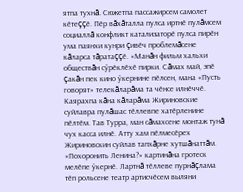ятпа тухнă. Сюжетпа пассажирсем самолет кӗтеççӗ. Пӗр вăхăталла пулса иртнӗ пулăмсем социаллă конфликт катализаторӗ пулса пирӗн ума паянхи кунри çивӗч проблемăсене кăларса тăратаççӗ. «Манăн фильм хальхи обществăн сӳрӗклӗхӗ пирки. Сăмах май, эпӗ çакăн пек кино ӳкернине пӗлсен, мана «Пусть говорят» телекăларăма та чӗнсе илнӗччӗ. Каярахпа кăна кăларăма Жириновские суйлавра пулăшас тӗллевпе хатӗрленине пӗлтӗм. Тав Турра, ман сăмахсене монтаж тунă чух касса илнӗ. Атту хам пӗлмесӗрех Жириновскин суйлав тапхăрне хутшăнаттăм. «Похоронить Ленина?» картинăна гротеск мелӗпе ӳкернӗ. Лартнă тӗллеве пурнăçлама тӗп рольсене театр артисчӗсем выляни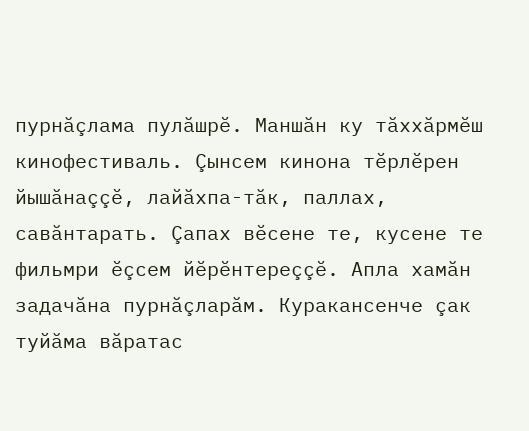пурнăçлама пулăшрӗ. Маншăн ку тăххăрмӗш кинофестиваль. Çынсем кинона тӗрлӗрен йышăнаççӗ, лайăхпа-тăк, паллах, савăнтарать. Çапах вӗсене те, кусене те фильмри ӗçсем йӗрӗнтереççӗ. Апла хамăн задачăна пурнăçларăм. Куракансенче çак туйăма вăратас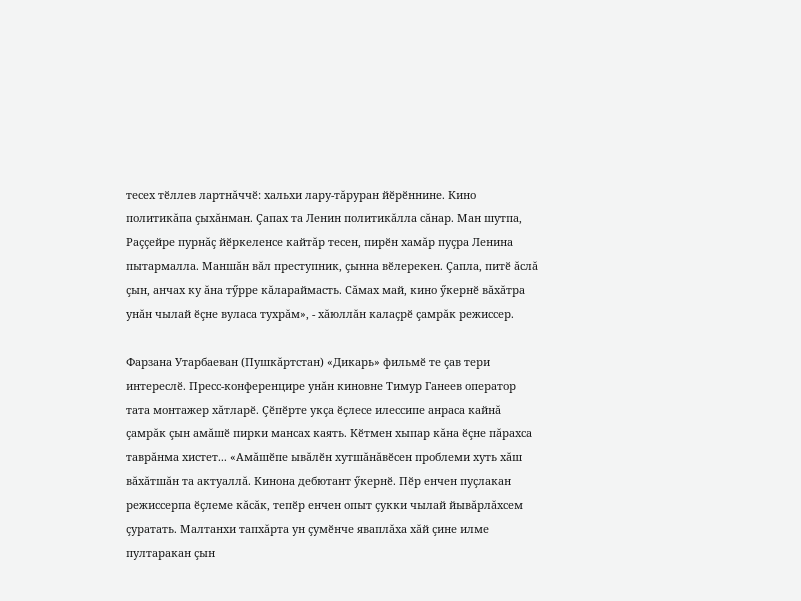тесех тӗллев лартнăччӗ: хальхи лару-тăруран йӗрӗннине. Кино политикăпа çыхăнман. Çапах та Ленин политикăлла сăнар. Ман шутпа, Раççейре пурнăç йӗркеленсе кайтăр тесен, пирӗн хамăр пуçра Ленина пытармалла. Маншăн вăл преступник, çынна вӗлерекен. Çапла, питӗ ăслă çын, анчах ку ăна тӳрре кăлараймасть. Сăмах май, кино ӳкернӗ вăхăтра унăн чылай ӗçне вуласа тухрăм», - хăюллăн калаçрӗ çамрăк режиссер.

Фарзана Утарбаеван (Пушкăртстан) «Дикарь» фильмӗ те çав тери интереслӗ. Пресс-конференцире унăн киновне Тимур Ганеев оператор тата монтажер хăтларӗ. Çӗпӗрте укçа ӗçлесе илессипе анраса кайнă çамрăк çын амăшӗ пирки мансах каять. Кӗтмен хыпар кăна ӗçне пăрахса таврăнма хистет... «Амăшӗпе ывăлӗн хутшăнăвӗсен проблеми хуть хăш вăхăтшăн та актуаллă. Кинона дебютант ӳкернӗ. Пӗр енчен пуçлакан режиссерпа ӗçлеме кăсăк, тепӗр енчен опыт çукки чылай йывăрлăхсем çуратать. Малтанхи тапхăрта ун çумӗнче яваплăха хăй çине илме пултаракан çын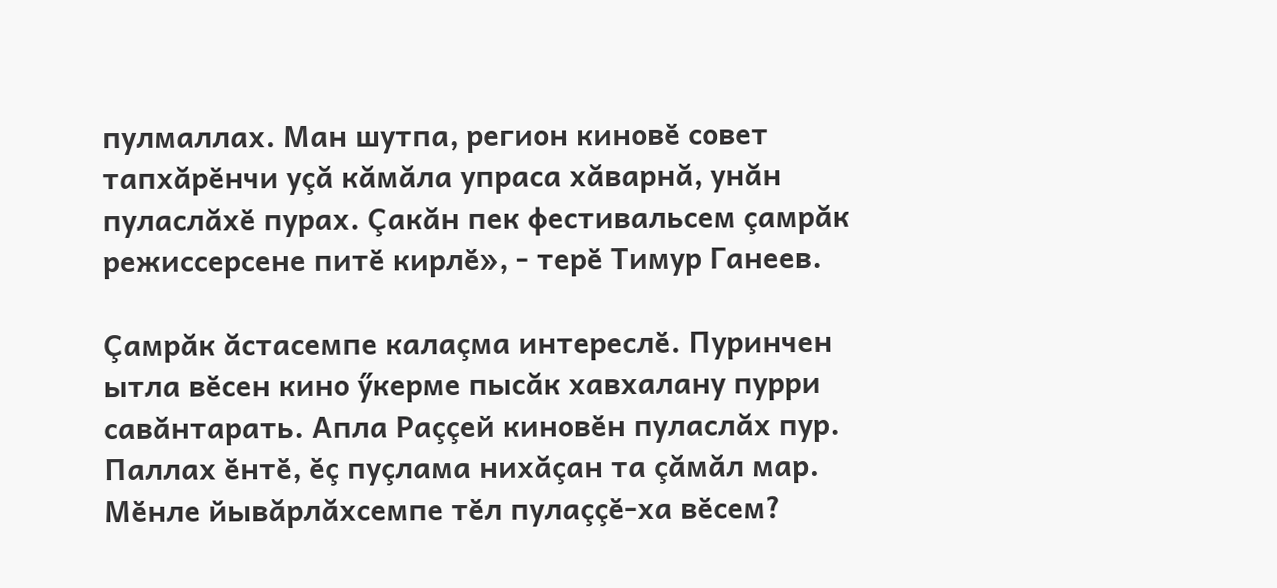пулмаллах. Ман шутпа, регион киновӗ совет тапхăрӗнчи уçă кăмăла упраса хăварнă, унăн пуласлăхӗ пурах. Çакăн пек фестивальсем çамрăк режиссерсене питӗ кирлӗ», - терӗ Тимур Ганеев.

Çамрăк ăстасемпе калаçма интереслӗ. Пуринчен ытла вӗсен кино ӳкерме пысăк хавхалану пурри савăнтарать. Апла Раççей киновӗн пуласлăх пур. Паллах ӗнтӗ, ӗç пуçлама нихăçан та çăмăл мар. Мӗнле йывăрлăхсемпе тӗл пулаççӗ-ха вӗсем?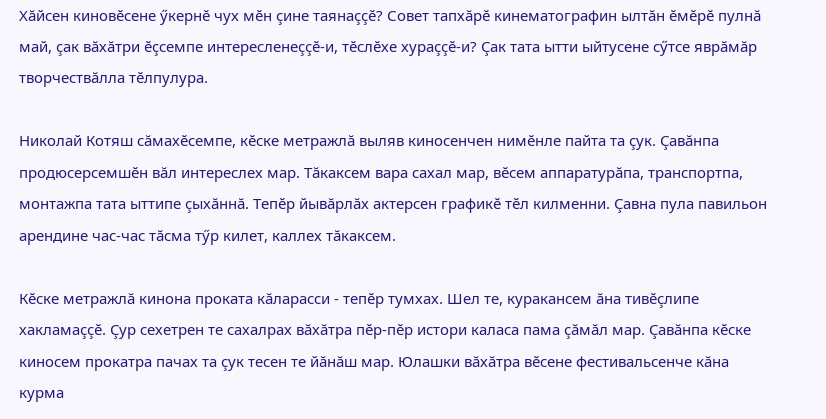Хăйсен киновӗсене ӳкернӗ чух мӗн çине таянаççӗ? Совет тапхăрӗ кинематографин ылтăн ӗмӗрӗ пулнă май, çак вăхăтри ӗçсемпе интересленеççӗ-и, тӗслӗхе хураççӗ-и? Çак тата ытти ыйтусене сӳтсе яврăмăр творчествăлла тӗлпулура.

Николай Котяш сăмахӗсемпе, кӗске метражлă выляв киносенчен нимӗнле пайта та çук. Çавăнпа продюсерсемшӗн вăл интереслех мар. Тăкаксем вара сахал мар, вӗсем аппаратурăпа, транспортпа, монтажпа тата ыттипе çыхăннă. Тепӗр йывăрлăх актерсен графикӗ тӗл килменни. Çавна пула павильон арендине час-час тăсма тӳр килет, каллех тăкаксем.

Кӗске метражлă кинона проката кăларасси - тепӗр тумхах. Шел те, куракансем ăна тивӗçлипе хакламаççӗ. Çур сехетрен те сахалрах вăхăтра пӗр-пӗр истори каласа пама çăмăл мар. Çавăнпа кӗске киносем прокатра пачах та çук тесен те йăнăш мар. Юлашки вăхăтра вӗсене фестивальсенче кăна курма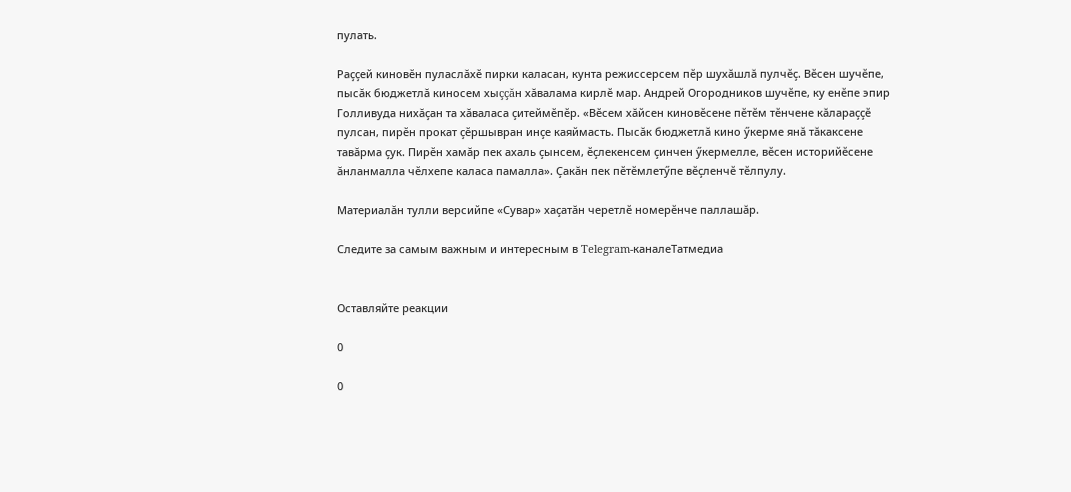пулать.

Раççей киновӗн пуласлăхӗ пирки каласан, кунта режиссерсем пӗр шухăшлă пулчӗç. Вӗсен шучӗпе, пысăк бюджетлă киносем хыççăн хăвалама кирлӗ мар. Андрей Огородников шучӗпе, ку енӗпе эпир Голливуда нихăçан та хăваласа çитеймӗпӗр. «Вӗсем хăйсен киновӗсене пӗтӗм тӗнчене кăлараççӗ пулсан, пирӗн прокат çӗршывран инçе каяймасть. Пысăк бюджетлă кино ӳкерме янă тăкаксене тавăрма çук. Пирӗн хамăр пек ахаль çынсем, ӗçлекенсем çинчен ӳкермелле, вӗсен историйӗсене ăнланмалла чӗлхепе каласа памалла». Çакăн пек пӗтӗмлетӳпе вӗçленчӗ тӗлпулу.

Материалăн тулли версийпе «Сувар» хаçатăн черетлӗ номерӗнче паллашăр.

Следите за самым важным и интересным в Telegram-каналеТатмедиа


Оставляйте реакции

0

0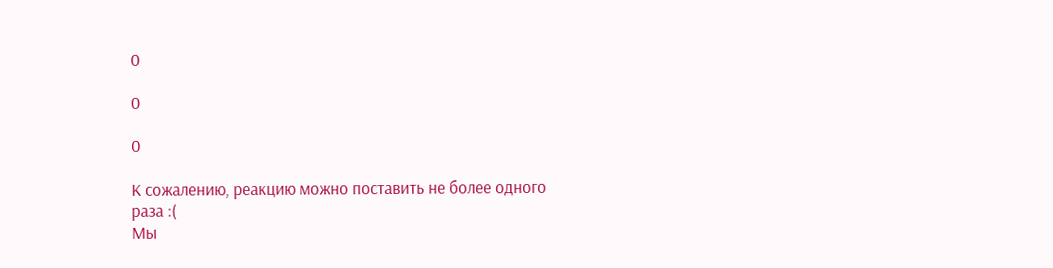0

0

0

К сожалению, реакцию можно поставить не более одного раза :(
Мы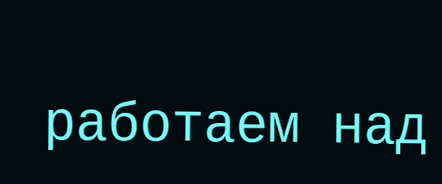работаем над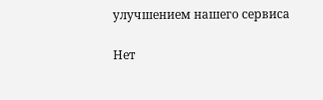улучшением нашего сервиса

Нет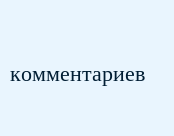комментариев